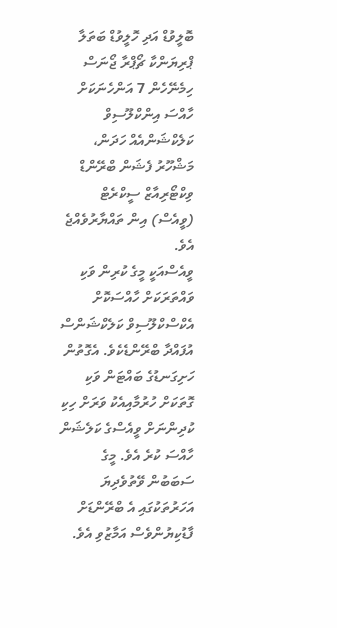ބޮލީވުޑް އަދި ހޮލީވުޑް ބަތަލާ ޕްރިޔަންކާ ޗޯޕްރާ ޖޯނަސް ހިމެނޭހެން 7 އަންހެނަކަށް ހާއްސަ އިންކްލޫސިވް ކަލެކްޝަންއެއް ހަދަން، މަޝްހޫރު ފެޝަން ބްރޭންޑް ވިކްޓޯރިއާޒް ސީކްރެޓް (ވީއެސް) އިން ތައްޔާރުވެއްޖެ އެވެ.
ވީއެސްއަކީ މީގެ ކުރިން ވަކި ވައްތަރަކަށް ހާއްސަކޮށް އެކްސްކްލޫސިވް ކަލެކްޝަންސް އުފައްދާ ބްރޭންޑެކެވެ. އެގޮތުން ހަށިގަނޑުގެ ބައްޓަން ވަކި ގޮތަކަށް ހުރުމާއިއެކު ވަރަށް ހިކި ކުދިންނަށް ވީއެސްގެ ކަލެޝަން ހާއްސަ ކުރެ އެވެ. މީގެ ސަބަބުން ވޭތުވެދިޔަ އަހަރުތަކުގައި އެ ބްރޭންޑަށް ފާޑުކިޔުންވެސް އަމާޒުވި އެވެ.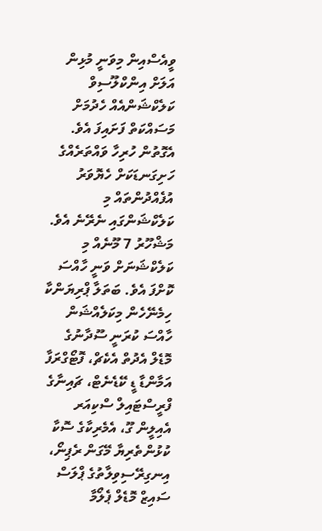ވީއެސްއިން މިވަނީ މުޅިން އަލަށް އިންކްލޫސިވް ކަލެކްޝަންއެއް ހެދުމަށް މަސައްކަތް ފަށައިފަ އެވެ. އެގޮތުން ހުރިހާ ވައްތަރެއްގެ ހަށިގަނޑަކަށް ހެޔޮވަރު އުފެއްދުންތައް މި ކަލެކްޝަންގައި ނެރޭނެ އެވެ.
މަޝްހޫރު 7 މޫނެއް މި ކަލެކްޝަނަށް ވަނީ ހާއްސަ ކޮށްފަ އެވެ. ބަތަލާ ޕްރިޔަންކާ ހިމެނޭހެން މިކަލެއްޝަން ހާއްސަ ކުރަނީ ސޫދާނުގެ މޮޑެލް އެދުތް އެކެޗް، ފޮޓޯގްރަފާ އަމާންޑާ ޑީ ކޭޑެނެޓް، ޗައިނާގެ ފްރީސްޓައިލް ސްކިއަރ އެއިލީން ގޫ، އެމެރިކާގެ ސޮކާ ކުޅުންތެރިޔާ މޭގަން ރެޕިނޯ، އިނގިރޭސިވިލާތުގެ ޕްލަސް ސައިޒް މޮޑެލް ޕެލޯމާ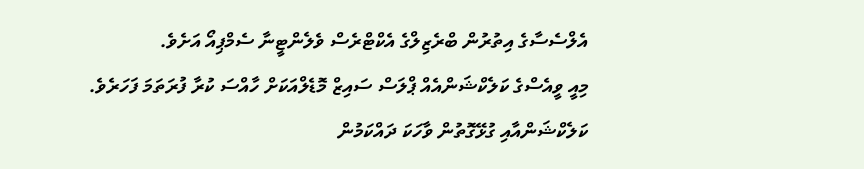އެލްސެސާގެ އިތުރުން ބްރެޒިލްގެ އެކްޓްރެސް ވެލެންޓީނާ ސެމްޕިއޯ އަށެވެ.
މިއީ ވީއެސްގެ ކަލެކްޝަންއެއް ޕްލަސް ސައިޒް މޮޑެލްއަކަށް ހާއްސަ ކުރާ ފުރަތަމަ ފަހަރެވެ.
ކަލެކްޝަންއާއި ގުޅޭގޮތުން ވާހަކަ ދައްކަމުން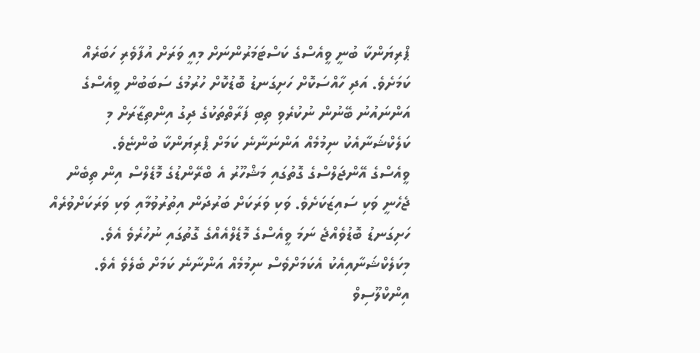ޕްރިޔަންކާ ބުނީ ވީއެސްގެ ކަސްޓަމަރުންނަށް މިއީ ވަރަށް އުފާވެރި ހަބަރެއް ކަމަށެވެ. އަދި ހާއްސަކޮށް ހަށިގަނޑު ބޮޑުކޮށް ހުރުމުގެ ސަބަބުން ވީއެސްގެ އަންނައުނު ބޭނުން ނުކުރެވި ތިބި ފަރާތްތަކުގެ ދިގު އިންތިޒާރަށް މި ކަލެކްޝަނާއެކު ނިމުމެއް އަންނަނާނެ ކަމަށް ޕްރިޔަންކާ ބުންޏެވެ.
ވީއެސްގެ އޭންޖަލްސްގެ ގޮތުގައި މަޝްހޫރު އެ ބްރޭންޑުގެ މޮޑެލްސް އިން ތިބެން ޖެހެނީ ވަކި ސައިޒަކަށެވެ. ވަކި ވަރަކަށް ބަރުދަން އިތުރުވުމާއި ވަކި ވަރަކަށްވުރެއް ހަށިގަނޑު ބޮޑުވެއްޖެ ނަމަ ވީއެސްގެ މޮޑެލްއެއްގެ ގޮތުގައި ނުހުރެވެ އެވެ. މިކަލެކްޝަނާއިއެކު އެކަމަށްވެސް ނިމުމެއް އަންނާނެ ކަމަށް ބެލެވެ އެވެ.
އިންކްލޫސިވް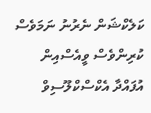ކަލެކްޝަން ނެރުނު ނަމަވެސް ކުރިންވެސް ވީއެސްއިން އުފައްދާ އެކްސްކްލޫސިވް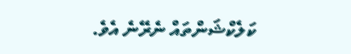ކަލެކްޝަންތައް ނެރޭނެ އެވެ.